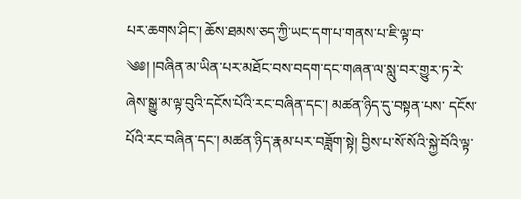པར་ཆགས་ཤིང་། ཆོས་ཐམས་ཅད་ཀྱི་ཡང་དག་པ་གནས་པ་ཇི་ལྟ་བ་ ༄༅། །བཞིན་མ་ཡིན་པར་མཐོང་བས་བདག་དང་གཞན་ལ་སླུ་བར་གྱུར་ཏ་རེ་ཞེས་སྒྱུ་མ་ལྟ་བུའི་དངོས་པོའི་རང་བཞིན་དང་། མཚན་ཉིད་དུ་བསྟན་པས་ དངོས་པོའི་རང་བཞིན་དང་། མཚན་ཉིད་རྣམ་པར་བཟློག་སྟེ། བྱིས་པ་སོ་སོའི་སྐྱེ་བོའི་ལྟ་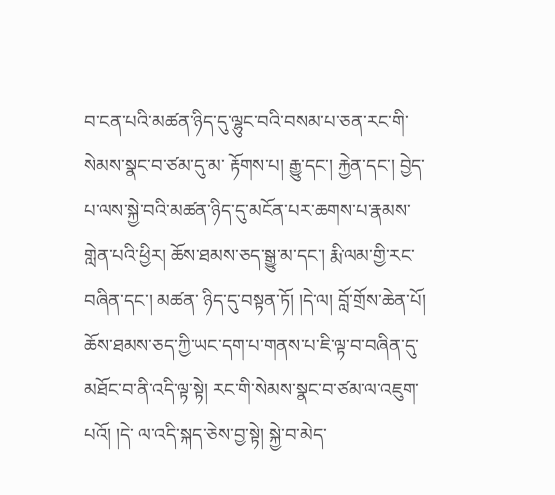བ་ངན་པའི་མཚན་ཉིད་དུ་ལྷུང་བའི་བསམ་པ་ཅན་རང་གི་སེམས་སྣང་བ་ཙམ་དུ་མ་ རྟོགས་པ། རྒྱུ་དང་། རྐྱེན་དང་། བྱེད་པ་ལས་སྐྱེ་བའི་མཚན་ཉིད་དུ་མངོན་པར་ཆགས་པ་རྣམས་གླེན་པའི་ཕྱིར། ཆོས་ཐམས་ཅད་སྒྱུ་མ་དང་། རྨི་ལམ་གྱི་རང་བཞིན་དང་། མཚན་ ཉིད་དུ་བསྟན་ཏོ། །དེ་ལ། བློ་གྲོས་ཆེན་པོ། ཆོས་ཐམས་ཅད་ཀྱི་ཡང་དག་པ་གནས་པ་ཇི་ལྟ་བ་བཞིན་དུ་མཐོང་བ་ནི་འདི་ལྟ་སྟེ། རང་གི་སེམས་སྣང་བ་ཙམ་ལ་འཇུག་པའོ། །དེ་ ལ་འདི་སྐད་ཅེས་བྱ་སྟེ། སྐྱེ་བ་མེད་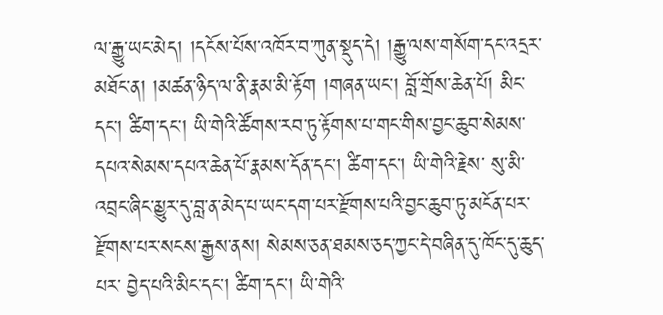ལ་རྒྱུ་ཡང་མེད། །དངོས་པོས་འཁོར་བ་ཀུན་སྡུད་དེ། །རྒྱུ་ལས་གསོག་དང་འདྲར་མཐོང་ན། །མཚན་ཉིད་ལ་ནི་རྣམ་མི་རྟོག །གཞན་ཡང་། བློ་གྲོས་ཆེན་པོ། མིང་དང་། ཚིག་དང་། ཡི་གེའི་ཚོགས་རབ་ཏུ་རྟོགས་པ་གང་གིས་བྱང་ཆུབ་སེམས་དཔའ་སེམས་དཔའ་ཆེན་པོ་རྣམས་དོན་དང་། ཚིག་དང་། ཡི་གེའི་རྗེས་ སུ་མི་འབྲང་ཞིང་མྱུར་དུ་བླ་ན་མེད་པ་ཡང་དག་པར་རྫོགས་པའི་བྱང་ཆུབ་ཏུ་མངོན་པར་རྫོགས་པར་སངས་རྒྱས་ནས། སེམས་ཅན་ཐམས་ཅད་ཀྱང་དེ་བཞིན་དུ་ཁོང་དུ་ཆུད་པར་ བྱེད་པའི་མིང་དང་། ཚིག་དང་། ཡི་གེའི་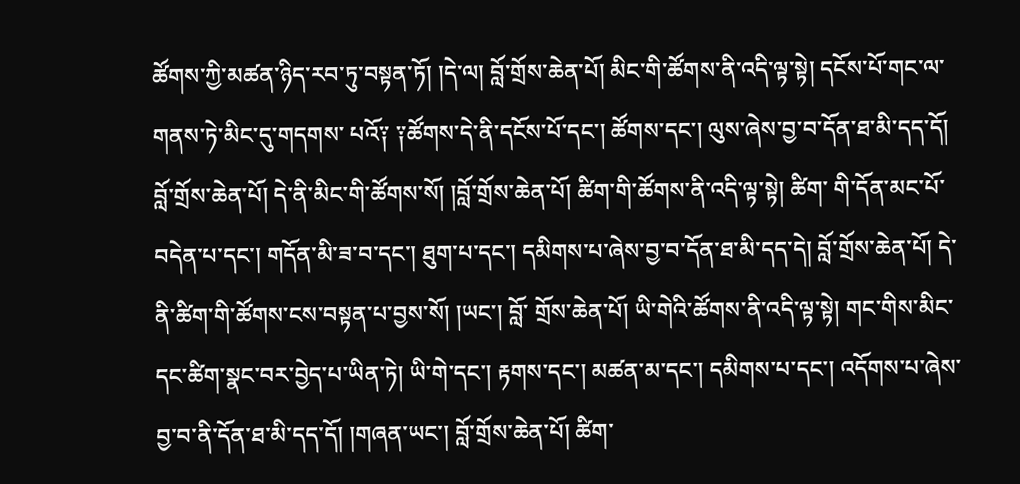ཚོགས་ཀྱི་མཚན་ཉིད་རབ་ཏུ་བསྟན་ཏོ། །དེ་ལ། བློ་གྲོས་ཆེན་པོ། མིང་གི་ཚོགས་ནི་འདི་ལྟ་སྟེ། དངོས་པོ་གང་ལ་གནས་ཏེ་མིང་དུ་གདགས་ པའོ༑ ༑ཚོགས་དེ་ནི་དངོས་པོ་དང་། ཚོགས་དང་། ལུས་ཞེས་བྱ་བ་དོན་ཐ་མི་དད་དོ། བློ་གྲོས་ཆེན་པོ། དེ་ནི་མིང་གི་ཚོགས་སོ། །བློ་གྲོས་ཆེན་པོ། ཚིག་གི་ཚོགས་ནི་འདི་ལྟ་སྟེ། ཚིག་ གི་དོན་མང་པོ་བདེན་པ་དང་། གདོན་མི་ཟ་བ་དང་། ཐུག་པ་དང་། དམིགས་པ་ཞེས་བྱ་བ་དོན་ཐ་མི་དད་དེ། བློ་གྲོས་ཆེན་པོ། དེ་ནི་ཚིག་གི་ཚོགས་ངས་བསྟན་པ་བྱས་སོ། །ཡང་། བློ་ གྲོས་ཆེན་པོ། ཡི་གེའི་ཚོགས་ནི་འདི་ལྟ་སྟེ། གང་གིས་མིང་དང་ཚིག་སྣང་བར་བྱེད་པ་ཡིན་ཏེ། ཡི་གེ་དང་། རྟགས་དང་། མཚན་མ་དང་། དམིགས་པ་དང་། འདོགས་པ་ཞེས་ བྱ་བ་ནི་དོན་ཐ་མི་དད་དོ། །གཞན་ཡང་། བློ་གྲོས་ཆེན་པོ། ཚིག་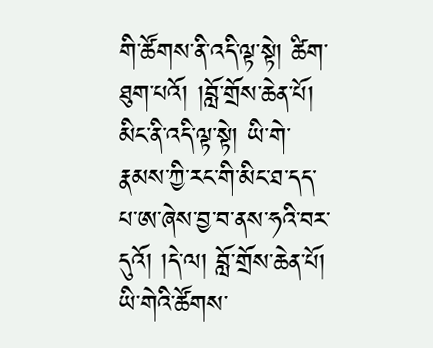གི་ཚོགས་ནི་འདི་ལྟ་སྟེ། ཚིག་ཐུག་པའོ། །བློ་གྲོས་ཆེན་པོ། མིང་ནི་འདི་ལྟ་སྟེ། ཡི་གེ་རྣམས་ཀྱི་རང་གི་མིང་ཐ་དད་ པ་ཨ་ཞེས་བྱ་བ་ནས་ཧའི་བར་དུའོ། །དེ་ལ། བློ་གྲོས་ཆེན་པོ། ཡི་གེའི་ཚོགས་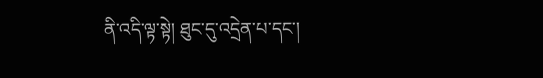ནི་འདི་ལྟ་སྟེ། ཐུང་དུ་འདྲེན་པ་དང་།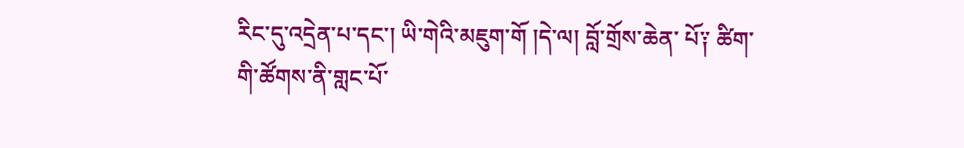རིང་དུ་འདྲེན་པ་དང་། ཡི་གེའི་མཇུག་གོ །དེ་ལ། བློ་གྲོས་ཆེན་ པོ༑ ཚིག་གི་ཚོགས་ནི་གླང་པོ་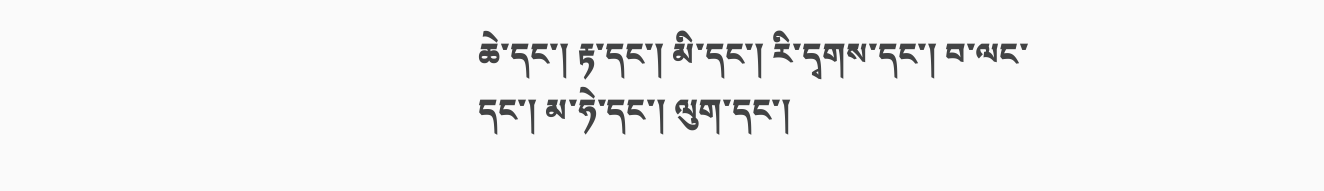ཆེ་དང་། རྟ་དང་། མི་དང་། རི་དྭགས་དང་། བ་ལང་དང་། མ་ཧེ་དང་། ལུག་དང་།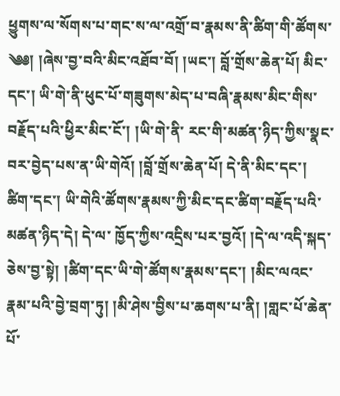ཕྱུགས་ལ་སོགས་པ་གང་ས་ལ་འགྲོ་བ་རྣམས་ནི་ཚིག་གི་ཚོགས་ ༄༅། །ཞེས་བྱ་བའི་མིང་འཐོབ་བོ། །ཡང་། བློ་གྲོས་ཆེན་པོ། མིང་དང་། ཡི་གེ་ནི་ཕུང་པོ་གཟུགས་མེད་པ་བཞི་རྣམས་མིང་གིས་བརྗོད་པའི་ཕྱིར་མིང་ངོ་། །ཡི་གེ་ནི་ རང་གི་མཚན་ཉིད་ཀྱིས་སྣང་བར་བྱེད་པས་ན་ཡི་གེའོ། །བློ་གྲོས་ཆེན་པོ། དེ་ནི་མིང་དང་། ཚིག་དང་། ཡི་གེའི་ཚོགས་རྣམས་ཀྱི་མིང་དང་ཚིག་བརྗོད་པའི་མཚན་ཉིད་དེ། དེ་ལ་ ཁྱོད་ཀྱིས་འདྲིས་པར་བྱའོ། །དེ་ལ་འདི་སྐད་ཅེས་བྱ་སྟེ། །ཚིག་དང་ཡི་གེ་ཚོགས་རྣམས་དང་། །མིང་ལའང་རྣམ་པའི་བྱེ་བྲག་ཏུ། །མི་ཤེས་བྱིས་པ་ཆགས་པ་ནི། །གླང་པོ་ཆེན་པོ་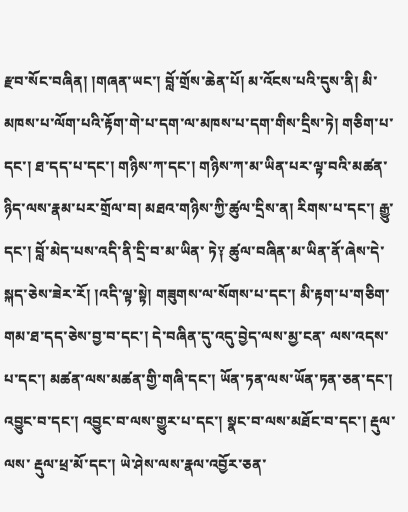རྫབ་སོང་བཞིན། །གཞན་ཡང་། བློ་གྲོས་ཆེན་པོ། མ་འོངས་པའི་དུས་ནི། མི་མཁས་པ་ལོག་པའི་རྟོག་གེ་པ་དག་ལ་མཁས་པ་དག་གིས་དྲིས་ཏེ། གཅིག་པ་དང་། ཐ་དད་པ་དང་། གཉིས་ཀ་དང་། གཉིས་ཀ་མ་ཡིན་པར་ལྟ་བའི་མཚན་ཉིད་ལས་རྣམ་པར་གྲོལ་བ། མཐའ་གཉིས་ཀྱི་ཚུལ་དྲིས་ན། རིགས་པ་དང་། རྒྱུ་དང་། བློ་མེད་པས་འདི་ནི་དྲི་བ་མ་ཡིན་ ཏེ༑ ཚུལ་བཞིན་མ་ཡིན་ནོ་ཞེས་དེ་སྐད་ཅེས་ཟེར་རོ། །འདི་ལྟ་སྟེ། གཟུགས་ལ་སོགས་པ་དང་། མི་རྟག་པ་གཅིག་གམ་ཐ་དད་ཅེས་བྱ་བ་དང་། དེ་བཞིན་དུ་འདུ་བྱེད་ལས་མྱ་ངན་ ལས་འདས་པ་དང་། མཚན་ལས་མཚན་གྱི་གཞི་དང་། ཡོན་ཏན་ལས་ཡོན་ཏན་ཅན་དང་། འབྱུང་བ་དང་། འབྱུང་བ་ལས་གྱུར་པ་དང་། སྣང་བ་ལས་མཐོང་བ་དང་། རྡུལ་ལས་ རྡུལ་ཕྲ་མོ་དང་། ཡེ་ཤེས་ལས་རྣལ་འབྱོར་ཅན་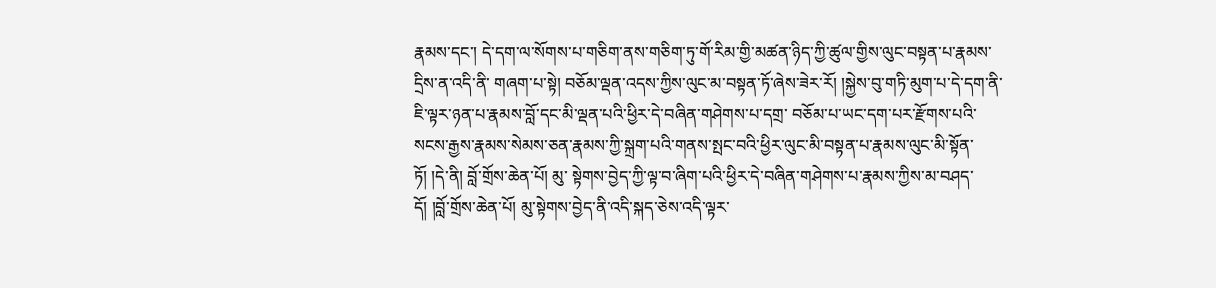རྣམས་དང་། དེ་དག་ལ་སོགས་པ་གཅིག་ནས་གཅིག་ཏུ་གོ་རིམ་གྱི་མཚན་ཉིད་ཀྱི་ཚུལ་གྱིས་ལུང་བསྟན་པ་རྣམས་དྲིས་ན་འདི་ནི་ གཞག་པ་སྟེ། བཅོམ་ལྡན་འདས་ཀྱིས་ལུང་མ་བསྟན་ཏོ་ཞེས་ཟེར་རོ། །སྐྱེས་བུ་གཏི་མུག་པ་དེ་དག་ནི་ཇི་ལྟར་ཉན་པ་རྣམས་བློ་དང་མི་ལྡན་པའི་ཕྱིར་དེ་བཞིན་གཤེགས་པ་དགྲ་ བཅོམ་པ་ཡང་དག་པར་རྫོགས་པའི་སངས་རྒྱས་རྣམས་སེམས་ཅན་རྣམས་ཀྱི་སྐྲག་པའི་གནས་སྤང་བའི་ཕྱིར་ལུང་མི་བསྟན་པ་རྣམས་ལུང་མི་སྟོན་ཏོ། །དེ་ནི། བློ་གྲོས་ཆེན་པོ། མུ་ སྟེགས་བྱེད་ཀྱི་ལྟ་བ་ཞིག་པའི་ཕྱིར་དེ་བཞིན་གཤེགས་པ་རྣམས་ཀྱིས་མ་བཤད་དོ། །བློ་གྲོས་ཆེན་པོ། མུ་སྟེགས་བྱེད་ནི་འདི་སྐད་ཅེས་འདི་ལྟར་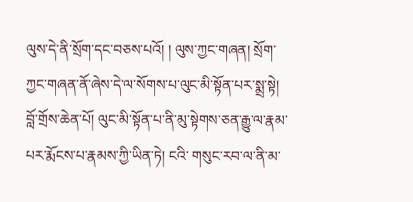ལུས་དེ་ནི་སྲོག་དང་བཅས་པའོ། ། ལུས་ཀྱང་གཞན། སྲོག་ཀྱང་གཞན་ནོ་ཞེས་དེ་ལ་སོགས་པ་ལུང་མི་སྟོན་པར་སྨྲ་སྟེ། བློ་གྲོས་ཆེན་པོ། ལུང་མི་སྟོན་པ་ནི་མུ་སྟེགས་ཅན་རྒྱུ་ལ་རྣམ་པར་རྨོངས་པ་རྣམས་ཀྱི་ཡིན་ཏེ། ངའི་ གསུང་རབ་ལ་ནི་མ་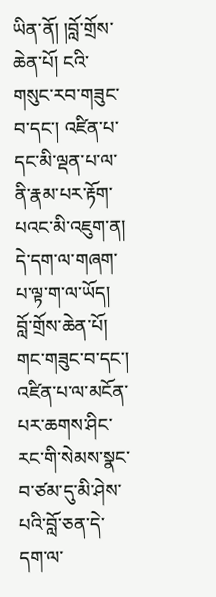ཡིན་ནོ། །བློ་གྲོས་ཆེན་པོ། ངའི་གསུང་རབ་གཟུང་བ་དང་། འཛིན་པ་དང་མི་ལྡན་པ་ལ་ནི་རྣམ་པར་རྟོག་པའང་མི་འཇུག་ན། དེ་དག་ལ་གཞག་པ་ལྟ་ག་ལ་ཡོད། བློ་གྲོས་ཆེན་པོ། གང་གཟུང་བ་དང་། འཛིན་པ་ལ་མངོན་པར་ཆགས་ཤིང་རང་གི་སེམས་སྣང་བ་ཙམ་དུ་མི་ཤེས་པའི་བློ་ཅན་དེ་དག་ལ་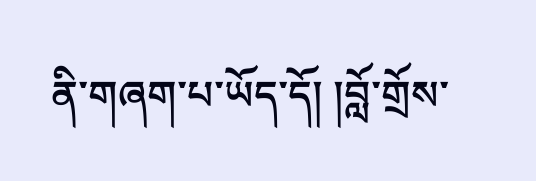ནི་གཞག་པ་ཡོད་དོ། །བློ་གྲོས་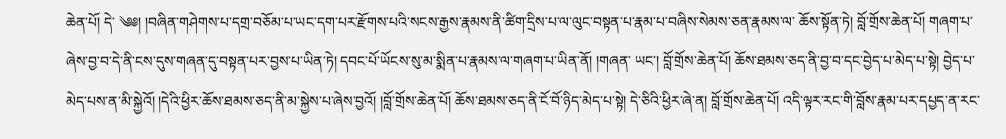ཆེན་པོ། དེ་ ༄༅། །བཞིན་གཤེགས་པ་དགྲ་བཅོམ་པ་ཡང་དག་པར་རྫོགས་པའི་སངས་རྒྱས་རྣམས་ནི་ཚིག་དྲིས་པ་ལ་ལུང་བསྟན་པ་རྣམ་པ་བཞིས་སེམས་ཅན་རྣམས་ལ་ ཆོས་སྟོན་ཏེ། བློ་གྲོས་ཆེན་པོ། གཞག་པ་ཞེས་བྱ་བ་དེ་ནི་ངས་དུས་གཞན་དུ་བསྟན་པར་བྱས་པ་ཡིན་ཏེ། དབང་པོ་ཡོངས་སུ་མ་སྨིན་པ་རྣམས་ལ་གཞག་པ་ཡིན་ནོ། །གཞན་ ཡང་། བློ་གྲོས་ཆེན་པོ། ཆོས་ཐམས་ཅད་ནི་བྱ་བ་དང་བྱེད་པ་མེད་པ་སྟེ། བྱེད་པ་མེད་པས་ན་མི་སྐྱེའོ། །དེའི་ཕྱིར་ཆོས་ཐམས་ཅད་ནི་མ་སྐྱེས་པ་ཞེས་བྱའོ། །བློ་གྲོས་ཆེན་པོ། ཆོས་ཐམས་ཅད་ནི་ངོ་བོ་ཉིད་མེད་པ་སྟེ། དེ་ཅིའི་ཕྱིར་ཞེ་ན། བློ་གྲོས་ཆེན་པོ། འདི་ལྟར་རང་གི་བློས་རྣམ་པར་དཔྱད་ན་རང་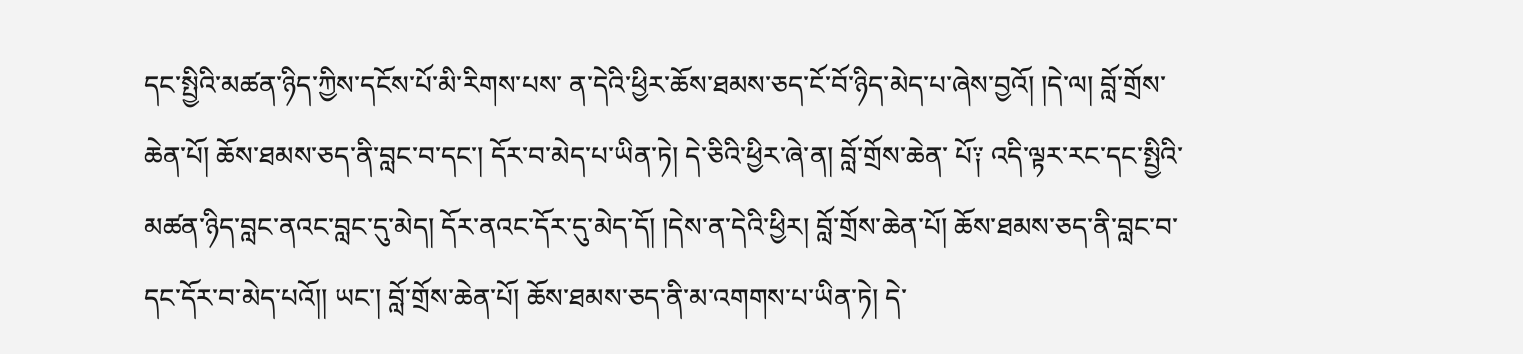དང་སྤྱིའི་མཚན་ཉིད་ཀྱིས་དངོས་པོ་མི་རིགས་པས་ ན་དེའི་ཕྱིར་ཆོས་ཐམས་ཅད་ངོ་བོ་ཉིད་མེད་པ་ཞེས་བྱའོ། །དེ་ལ། བློ་གྲོས་ཆེན་པོ། ཆོས་ཐམས་ཅད་ནི་བླང་བ་དང་། དོར་བ་མེད་པ་ཡིན་ཏེ། དེ་ཅིའི་ཕྱིར་ཞེ་ན། བློ་གྲོས་ཆེན་ པོ༑ འདི་ལྟར་རང་དང་སྤྱིའི་མཚན་ཉིད་བླང་ནའང་བླང་དུ་མེད། དོར་ནའང་དོར་དུ་མེད་དོ། །དེས་ན་དེའི་ཕྱིར། བློ་གྲོས་ཆེན་པོ། ཆོས་ཐམས་ཅད་ནི་བླང་བ་དང་དོར་བ་མེད་པའོ།། ཡང་། བློ་གྲོས་ཆེན་པོ། ཆོས་ཐམས་ཅད་ནི་མ་འགགས་པ་ཡིན་ཏེ། དེ་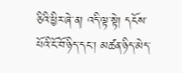ཅིའི་ཕྱིར་ཞེ་ན། འདི་ལྟ་སྟེ། དངོས་པོའི་ངོ་བོ་ཉིད་དང་། མཚན་ཉིད་མེད་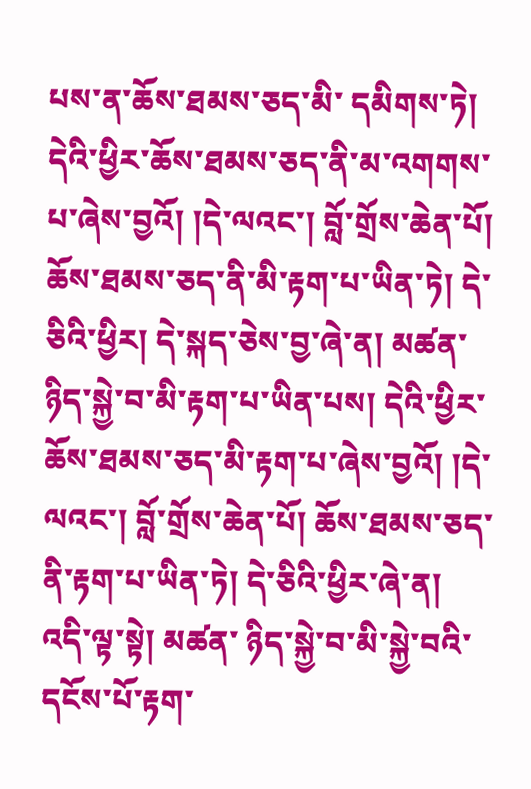པས་ན་ཆོས་ཐམས་ཅད་མི་ དམིགས་ཏེ། དེའི་ཕྱིར་ཆོས་ཐམས་ཅད་ནི་མ་འགགས་པ་ཞེས་བྱའོ། །དེ་ལའང་། བློ་གྲོས་ཆེན་པོ། ཆོས་ཐམས་ཅད་ནི་མི་རྟག་པ་ཡིན་ཏེ། དེ་ཅིའི་ཕྱིར། དེ་སྐད་ཅེས་བྱ་ཞེ་ན། མཚན་ ཉིད་སྐྱེ་བ་མི་རྟག་པ་ཡིན་པས། དེའི་ཕྱིར་ཆོས་ཐམས་ཅད་མི་རྟག་པ་ཞེས་བྱའོ། །དེ་ལའང་། བློ་གྲོས་ཆེན་པོ། ཆོས་ཐམས་ཅད་ནི་རྟག་པ་ཡིན་ཏེ། དེ་ཅིའི་ཕྱིར་ཞེ་ན། འདི་ལྟ་སྟེ། མཚན་ ཉིད་སྐྱེ་བ་མི་སྐྱེ་བའི་དངོས་པོ་རྟག་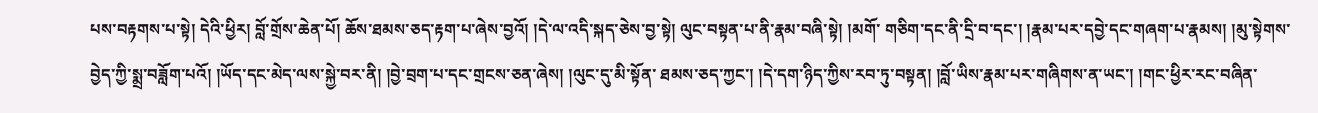པས་བརྟགས་པ་སྟེ། དེའི་ཕྱིར། བློ་གྲོས་ཆེན་པོ། ཆོས་ཐམས་ཅད་རྟག་པ་ཞེས་བྱའོ། །དེ་ལ་འདི་སྐད་ཅེས་བྱ་སྟེ། ལུང་བསྟན་པ་ནི་རྣམ་བཞི་སྟེ། །མགོ་ གཅིག་དང་ནི་དྲི་བ་དང་། །རྣམ་པར་དབྱེ་དང་གཞག་པ་རྣམས། །མུ་སྟེགས་བྱེད་ཀྱི་སྨྲ་བཟློག་པའོ། །ཡོད་དང་མེད་ལས་སྐྱེ་བར་ནི། །བྱེ་བྲག་པ་དང་གྲངས་ཅན་ཞེས། །ལུང་དུ་མི་སྟོན་ ཐམས་ཅད་ཀྱང་། །དེ་དག་ཉིད་ཀྱིས་རབ་ཏུ་བསྟན། །བློ་ཡིས་རྣམ་པར་གཞིགས་ན་ཡང་། །གང་ཕྱིར་རང་བཞིན་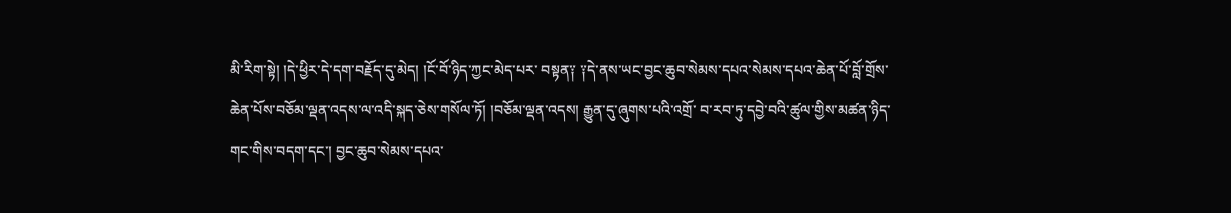མི་རིག་སྟེ། །དེ་ཕྱིར་དེ་དག་བརྗོད་དུ་མེད། །ངོ་བོ་ཉིད་ཀྱང་མེད་པར་ བསྟན༑ ༑དེ་ནས་ཡང་བྱང་ཆུབ་སེམས་དཔའ་སེམས་དཔའ་ཆེན་པོ་བློ་གྲོས་ཆེན་པོས་བཅོམ་ལྡན་འདས་ལ་འདི་སྐད་ཅེས་གསོལ་ཏོ། །བཅོམ་ལྡན་འདས། རྒྱུན་དུ་ཞུགས་པའི་འགྲོ་ བ་རབ་ཏུ་དབྱེ་བའི་ཚུལ་གྱིས་མཚན་ཉིད་གང་གིས་བདག་དང་། བྱང་ཆུབ་སེམས་དཔའ་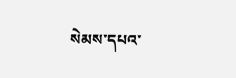སེམས་དཔའ་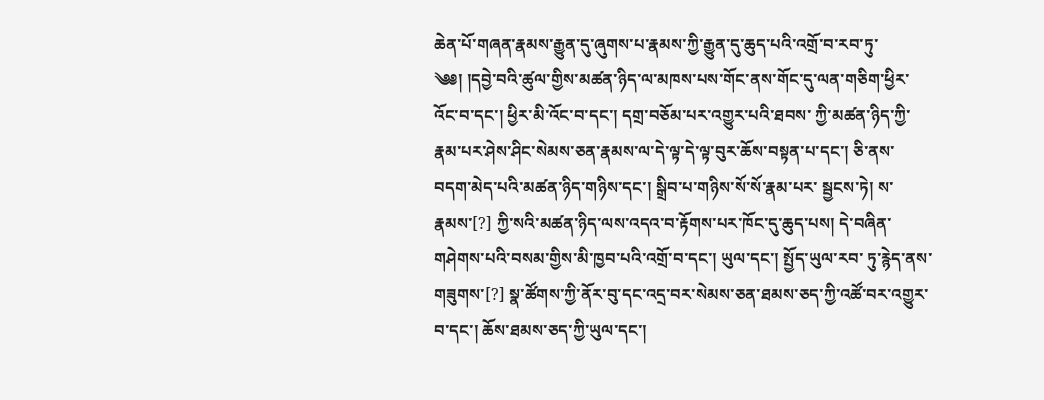ཆེན་པོ་གཞན་རྣམས་རྒྱུན་དུ་ཞུགས་པ་རྣམས་ཀྱི་རྒྱུན་དུ་ཆུད་པའི་འགྲོ་བ་རབ་ཏུ་ ༄༅། །དབྱེ་བའི་ཚུལ་གྱིས་མཚན་ཉིད་ལ་མཁས་པས་གོང་ནས་གོང་དུ་ལན་གཅིག་ཕྱིར་འོང་བ་དང་། ཕྱིར་མི་འོང་བ་དང་། དགྲ་བཅོམ་པར་འགྱུར་པའི་ཐབས་ ཀྱི་མཚན་ཉིད་ཀྱི་རྣམ་པར་ཤེས་ཤིང་སེམས་ཅན་རྣམས་ལ་དེ་ལྟ་དེ་ལྟ་བུར་ཆོས་བསྟན་པ་དང་། ཅི་ནས་བདག་མེད་པའི་མཚན་ཉིད་གཉིས་དང་། སྒྲིབ་པ་གཉིས་སོ་སོ་རྣམ་པར་ སྦྱངས་ཏེ། ས་རྣམས་[?] ཀྱི་སའི་མཚན་ཉིད་ལས་འདའ་བ་རྟོགས་པར་ཁོང་དུ་ཆུད་པས། དེ་བཞིན་གཤེགས་པའི་བསམ་གྱིས་མི་ཁྱབ་པའི་འགྲོ་བ་དང་། ཡུལ་དང་། སྤྱོད་ཡུལ་རབ་ ཏུ་རྙེད་ནས་གཟུགས་[?] སྣ་ཚོགས་ཀྱི་ནོར་བུ་དང་འདྲ་བར་སེམས་ཅན་ཐམས་ཅད་ཀྱི་འཚོ་བར་འགྱུར་བ་དང་། ཆོས་ཐམས་ཅད་ཀྱི་ཡུལ་དང་།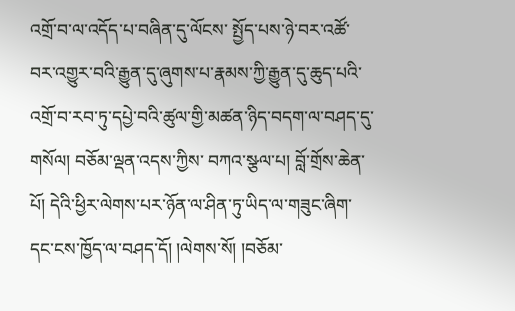འགྲོ་བ་ལ་འདོད་པ་བཞིན་དུ་ལོངས་ སྤྱོད་པས་ཉེ་བར་འཚོ་བར་འགྱུར་བའི་རྒྱུན་དུ་ཞུགས་པ་རྣམས་ཀྱི་རྒྱུན་དུ་ཆུད་པའི་འགྲོ་བ་རབ་ཏུ་དཔྱེ་བའི་ཚུལ་གྱི་མཚན་ཉིད་བདག་ལ་བཤད་དུ་གསོལ། བཅོམ་ལྡན་འདས་ཀྱིས་ བཀའ་སྩལ་པ། བློ་གྲོས་ཆེན་པོ། དེའི་ཕྱིར་ལེགས་པར་ཉོན་ལ་ཤིན་ཏུ་ཡིད་ལ་གཟུང་ཞིག་དང་ངས་ཁྱོད་ལ་བཤད་དོ། །ལེགས་སོ། །བཅོམ་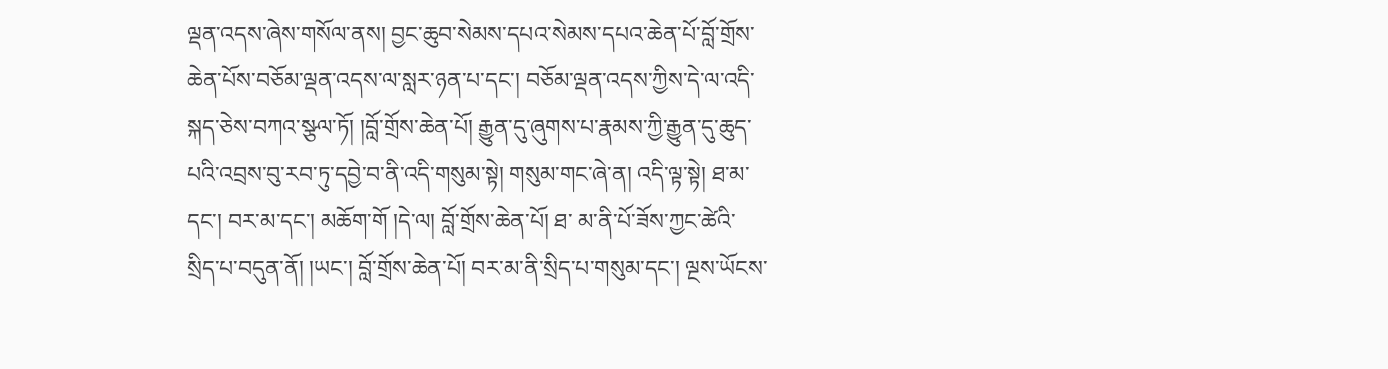ལྡན་འདས་ཞེས་གསོལ་ནས། བྱང་ཆུབ་སེམས་དཔའ་སེམས་དཔའ་ཆེན་པོ་བློ་གྲོས་ཆེན་པོས་བཅོམ་ལྡན་འདས་ལ་སླར་ཉན་པ་དང་། བཅོམ་ལྡན་འདས་ཀྱིས་དེ་ལ་འདི་སྐད་ཅེས་བཀའ་སྩལ་ཏོ། །བློ་གྲོས་ཆེན་པོ། རྒྱུན་དུ་ཞུགས་པ་རྣམས་ཀྱི་རྒྱུན་དུ་ཆུད་པའི་འབྲས་བུ་རབ་ཏུ་དབྱེ་བ་ནི་འདི་གསུམ་སྟེ། གསུམ་གང་ཞེ་ན། འདི་ལྟ་སྟེ། ཐ་མ་དང་། བར་མ་དང་། མཆོག་གོ །དེ་ལ། བློ་གྲོས་ཆེན་པོ། ཐ་ མ་ནི་པོ་ཟོས་ཀྱང་ཚེའི་སྲིད་པ་བདུན་ནོ། །ཡང་། བློ་གྲོས་ཆེན་པོ། བར་མ་ནི་སྲིད་པ་གསུམ་དང་། ལྔས་ཡོངས་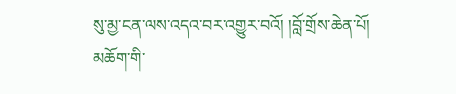སུ་མྱ་ངན་ལས་འདའ་བར་འགྱུར་བའོ། །བློ་གྲོས་ཆེན་པོ། མཆོག་གི་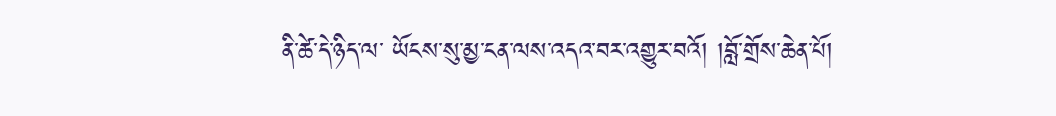ནི་ཚེ་དེ་ཉིད་ལ་ ཡོངས་སུ་མྱ་ངན་ལས་འདའ་བར་འགྱུར་བའོ། །བློ་གྲོས་ཆེན་པོ།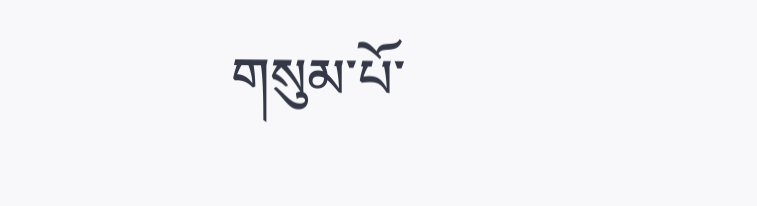གསུམ་པོ་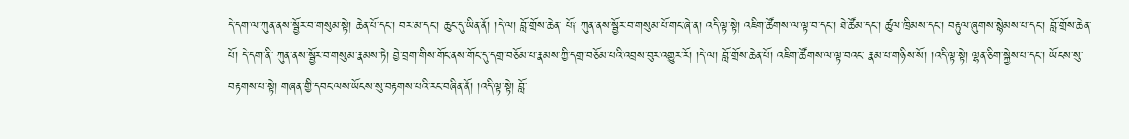དེ་དག་ལ་ཀུན་ནས་སྦྱོར་བ་གསུམ་སྟེ། ཆེན་པོ་དང་། བར་མ་དང་། ཆུང་དུ་ཡིན་ནོ། །དེ་ལ། བློ་གྲོས་ཆེན་ པོ༑ ཀུན་ནས་སྦྱོར་བ་གསུམ་པོ་གང་ཞེ་ན། འདི་ལྟ་སྟེ། འཇིག་ཚོགས་ལ་ལྟ་བ་དང་། ཐེ་ཚོམ་དང་། ཚུལ་ཁྲིམས་དང་། བརྟུལ་ཞུགས་སྙེམས་པ་དང་། བློ་གྲོས་ཆེན་པོ། དེ་དག་ནི་ ཀུན་ནས་སྦྱོར་བ་གསུམ་རྣམས་ཏེ། བྱེ་བྲག་གིས་གོང་ནས་གོང་དུ་དགྲ་བཅོམ་པ་རྣམས་ཀྱི་དགྲ་བཅོམ་པའི་འབྲས་བུར་འགྱུར་རོ། །དེ་ལ། བློ་གྲོས་ཆེན་པོ། འཇིག་ཚོགས་ལ་ལྟ་བའང་ རྣམ་པ་གཉིས་སོ། །འདི་ལྟ་སྟེ། ལྷན་ཅིག་སྐྱེས་པ་དང་། ཡོངས་སུ་བརྟགས་པ་སྟེ། གཞན་གྱི་དབང་ལས་ཡོངས་སུ་བརྟགས་པའི་རང་བཞིན་ནོ། །འདི་ལྟ་སྟེ། བློ་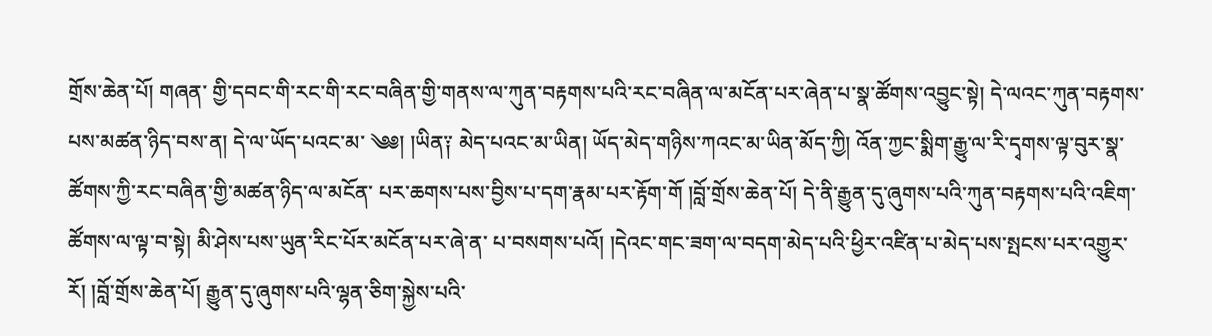གྲོས་ཆེན་པོ། གཞན་ གྱི་དབང་གི་རང་གི་རང་བཞིན་གྱི་གནས་ལ་ཀུན་བརྟགས་པའི་རང་བཞིན་ལ་མངོན་པར་ཞེན་པ་སྣ་ཚོགས་འབྱུང་སྟེ། དེ་ལའང་ཀུན་བརྟགས་པས་མཚན་ཉིད་བས་ན། དེ་ལ་ཡོད་པའང་མ་ ༄༅། །ཡིན༑ མེད་པའང་མ་ཡིན། ཡོད་མེད་གཉིས་ཀའང་མ་ཡིན་མོད་ཀྱི། འོན་ཀྱང་སྨིག་རྒྱུ་ལ་རི་དྭགས་ལྟ་བུར་སྣ་ཚོགས་ཀྱི་རང་བཞིན་གྱི་མཚན་ཉིད་ལ་མངོན་ པར་ཆགས་པས་བྱིས་པ་དག་རྣམ་པར་རྟོག་གོ །བློ་གྲོས་ཆེན་པོ། དེ་ནི་རྒྱུན་དུ་ཞུགས་པའི་ཀུན་བརྟགས་པའི་འཇིག་ཚོགས་ལ་ལྟ་བ་སྟེ། མི་ཤེས་པས་ཡུན་རིང་པོར་མངོན་པར་ཞེ་ན་ པ་བསགས་པའོ། །དེའང་གང་ཟག་ལ་བདག་མེད་པའི་ཕྱིར་འཛིན་པ་མེད་པས་སྤངས་པར་འགྱུར་རོ། །བློ་གྲོས་ཆེན་པོ། རྒྱུན་དུ་ཞུགས་པའི་ལྷན་ཅིག་སྐྱེས་པའི་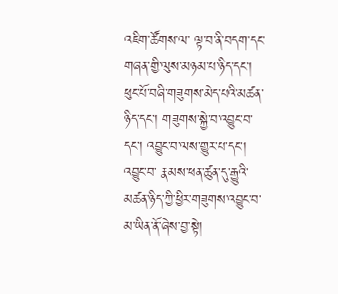འཇིག་ཚོགས་ལ་ ལྟ་བ་ནི་བདག་དང་གཞན་གྱི་ལུས་མཉམ་པ་ཉིད་དང་། ཕུང་པོ་བཞི་གཟུགས་མེད་པའི་མཚན་ཉིད་དང་། གཟུགས་སྐྱེ་བ་འབྱུང་བ་དང་། འབྱུང་བ་ལས་གྱུར་པ་དང་། འབྱུང་བ་ རྣམས་ཕན་ཚུན་དུ་རྒྱུའི་མཚན་ཉིད་ཀྱི་ཕྱིར་གཟུགས་འབྱུང་བ་མ་ཡིན་ནོ་ཞེས་བྱ་སྟེ།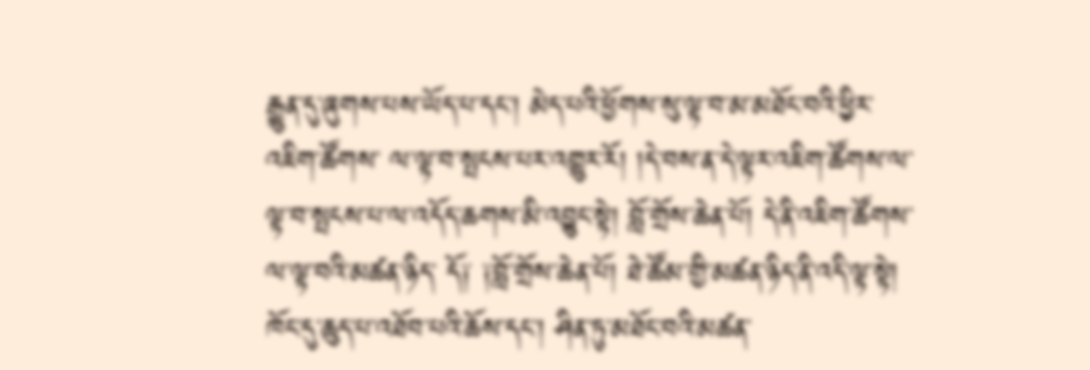རྒྱུན་དུ་ཞུགས་པས་ཡོད་པ་དང་། མེད་པའི་ཕྱོགས་སུ་ལྟ་བ་མ་མཐོང་བའི་ཕྱིར་འཇིག་ཚོགས་ ལ་ལྟ་བ་སྤངས་པར་འགྱུར་རོ། །དེ་བས་ན་དེ་ལྟར་འཇིག་ཚོགས་ལ་ལྟ་བ་སྤངས་པ་ལ་འདོད་ཆགས་མི་འབྱུང་སྟེ། བློ་གྲོས་ཆེན་པོ། དེ་ནི་འཇིག་ཚོགས་ལ་ལྟ་བའི་མཚན་ཉིད་ དོ༑ ༑བློ་གྲོས་ཆེན་པོ། ཐེ་ཚོམ་གྱི་མཚན་ཉིད་ནི་འདི་ལྟ་སྟེ། ཁོང་དུ་ཆུད་པ་འཐོབ་པའི་ཆོས་དང་། ཤིན་ཏུ་མཐོང་བའི་མཚན་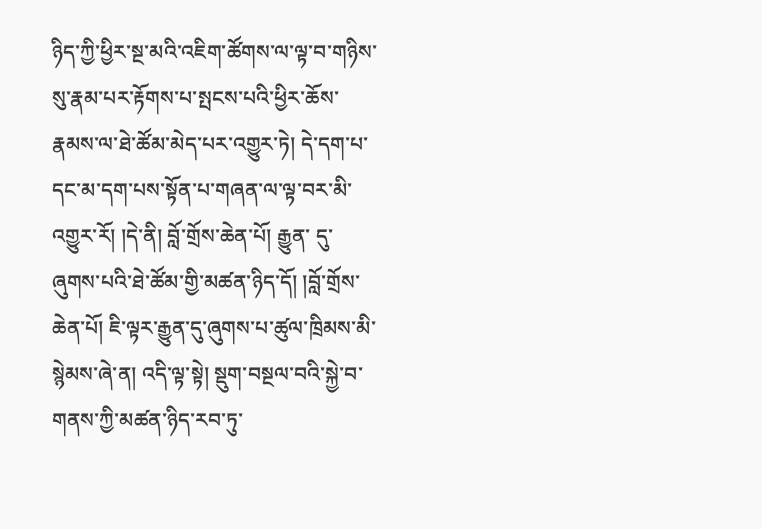ཉིད་ཀྱི་ཕྱིར་སྔ་མའི་འཇིག་ཚོགས་ལ་ལྟ་བ་གཉིས་ སུ་རྣམ་པར་རྟོགས་པ་སྤངས་པའི་ཕྱིར་ཆོས་རྣམས་ལ་ཐེ་ཚོམ་མེད་པར་འགྱུར་ཏེ། དེ་དག་པ་དང་མ་དག་པས་སྟོན་པ་གཞན་ལ་ལྟ་བར་མི་འགྱུར་རོ། །དེ་ནི། བློ་གྲོས་ཆེན་པོ། རྒྱུན་ དུ་ཞུགས་པའི་ཐེ་ཚོམ་གྱི་མཚན་ཉིད་དོ། །བློ་གྲོས་ཆེན་པོ། ཇི་ལྟར་རྒྱུན་དུ་ཞུགས་པ་ཚུལ་ཁྲིམས་མི་སྙེམས་ཞེ་ན། འདི་ལྟ་སྟེ། སྡུག་བསྔལ་བའི་སྐྱེ་བ་གནས་ཀྱི་མཚན་ཉིད་རབ་ཏུ་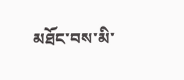མཐོང་བས་མི་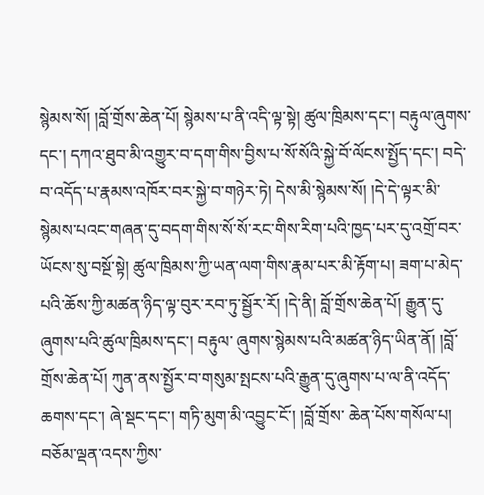སྙེམས་སོ། །བློ་གྲོས་ཆེན་པོ། སྙེམས་པ་ནི་འདི་ལྟ་སྟེ། ཚུལ་ཁྲིམས་དང་། བརྟུལ་ཞུགས་དང་། དཀའ་ཐུབ་མི་འགྱུར་བ་དག་གིས་བྱིས་པ་སོ་སོའི་སྐྱེ་བོ་ལོངས་སྤྱོད་དང་། བདེ་བ་འདོད་པ་རྣམས་འཁོར་བར་སྐྱེ་བ་གཉེར་ཏེ། དེས་མི་སྙེམས་སོ། །དེ་དེ་ལྟར་མི་སྙེམས་པའང་གཞན་དུ་བདག་གིས་སོ་སོ་རང་གིས་རིག་པའི་ཁྱད་པར་དུ་འགྲོ་བར་ཡོངས་སུ་བསྔོ་སྟེ། ཚུལ་ཁྲིམས་ཀྱི་ཡན་ལག་གིས་རྣམ་པར་མི་རྟོག་པ། ཟག་པ་མེད་པའི་ཆོས་ཀྱི་མཚན་ཉིད་ལྟ་བུར་རབ་ཏུ་སྦྱོར་རོ། །དེ་ནི། བློ་གྲོས་ཆེན་པོ། རྒྱུན་དུ་ཞུགས་པའི་ཚུལ་ཁྲིམས་དང་། བརྟུལ་ ཞུགས་སྙེམས་པའི་མཚན་ཉིད་ཡིན་ནོ། །བློ་གྲོས་ཆེན་པོ། ཀུན་ནས་སྤྱོར་བ་གསུམ་སྤངས་པའི་རྒྱུན་དུ་ཞུགས་པ་ལ་ནི་འདོད་ཆགས་དང་། ཞེ་སྡང་དང་། གཏི་མུག་མི་འབྱུང་ངོ་། །བློ་གྲོས་ ཆེན་པོས་གསོལ་པ། བཅོམ་ལྡན་འདས་ཀྱིས་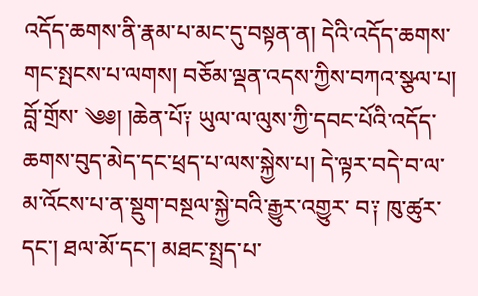འདོད་ཆགས་ནི་རྣམ་པ་མང་དུ་བསྟན་ན། དེའི་འདོད་ཆགས་གང་སྤངས་པ་ལགས། བཅོམ་ལྡན་འདས་ཀྱིས་བཀའ་སྩལ་པ། བློ་གྲོས་ ༄༅། །ཆེན་པོ༑ ཡུལ་ལ་ལུས་ཀྱི་དབང་པོའི་འདོད་ཆགས་བུད་མེད་དང་ཕྲད་པ་ལས་སྐྱེས་པ། དེ་ལྟར་བདེ་བ་ལ་མ་འོངས་པ་ན་སྡུག་བསྔལ་སྐྱེ་བའི་རྒྱུར་འགྱུར་ བ༑ ཁུ་ཚུར་དང་། ཐལ་མོ་དང་། མཐང་སྤྲད་པ་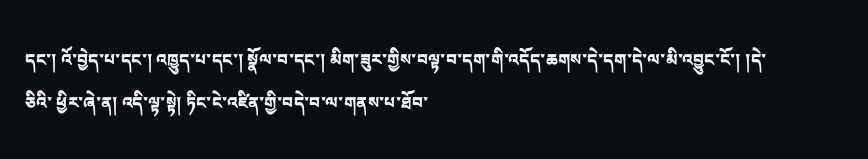དང་། འོ་བྱེད་པ་དང་། འཁྱུད་པ་དང་། སྣོལ་བ་དང་། མིག་ཟུར་གྱིས་བལྟ་བ་དག་གི་འདོད་ཆགས་དེ་དག་དེ་ལ་མི་འབྱུང་ངོ་། །དེ་ཅིའི་ ཕྱིར་ཞེ་ན། འདི་ལྟ་སྟེ། ཏིང་ངེ་འཛིན་གྱི་བདེ་བ་ལ་གནས་པ་ཐོབ་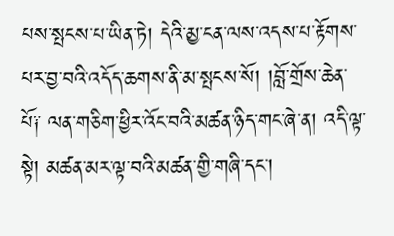པས་སྤངས་པ་ཡིན་ཏེ། དེའི་མྱ་ངན་ལས་འདས་པ་རྟོགས་པར་བྱ་བའི་འདོད་ཆགས་ནི་མ་སྤངས་སོ། །བློ་གྲོས་ཆེན་ པོ༑ ལན་གཅིག་ཕྱིར་འོང་བའི་མཚན་ཉིད་གང་ཞེ་ན། འདི་ལྟ་སྟེ། མཚན་མར་ལྟ་བའི་མཚན་གྱི་གཞི་དང་།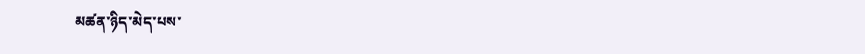མཚན་ཉིད་མེད་པས་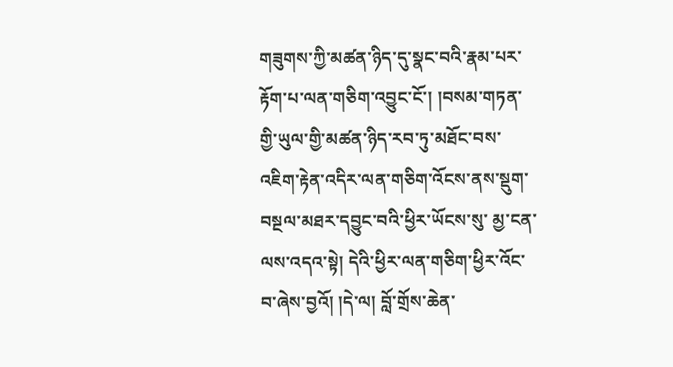གཟུགས་ཀྱི་མཚན་ཉིད་དུ་སྣང་བའི་རྣམ་པར་ རྟོག་པ་ལན་གཅིག་འབྱུང་ངོ་། །བསམ་གཏན་གྱི་ཡུལ་གྱི་མཚན་ཉིད་རབ་ཏུ་མཐོང་བས་འཇིག་རྟེན་འདིར་ལན་གཅིག་འོངས་ནས་སྡུག་བསྔལ་མཐར་དབྱུང་བའི་ཕྱིར་ཡོངས་སུ་ མྱ་ངན་ལས་འདའ་སྟེ། དེའི་ཕྱིར་ལན་གཅིག་ཕྱིར་འོང་བ་ཞེས་བྱའོ། །དེ་ལ། བློ་གྲོས་ཆེན་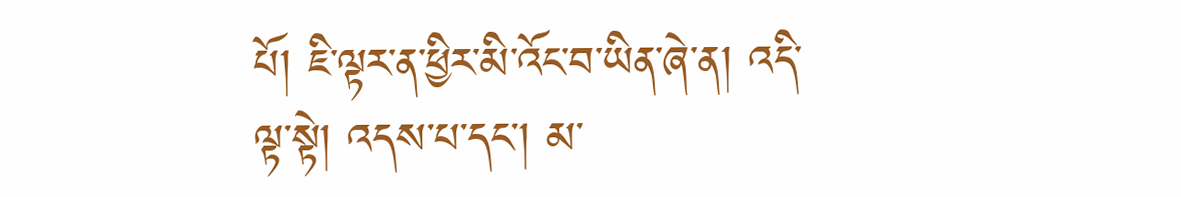པོ། ཇི་ལྟར་ན་ཕྱིར་མི་འོང་བ་ཡིན་ཞེ་ན། འདི་ལྟ་སྟེ། འདས་པ་དང་། མ་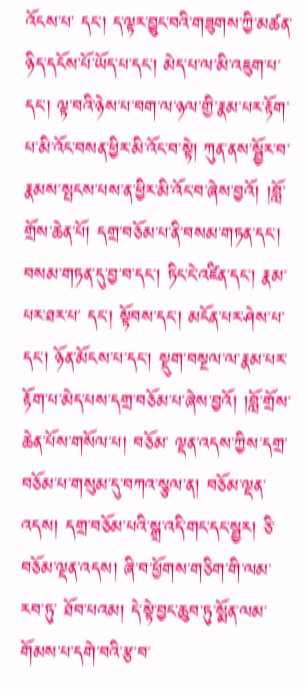འོངས་པ་ དང་། ད་ལྟར་བྱུང་བའི་གཟུགས་ཀྱི་མཚན་ཉིད་དངོས་པོ་ཡོད་པ་དང་། མེད་པ་ལ་མི་འཇུག་པ་དང་། ལྟ་བའི་ཉེས་པ་བག་ལ་ཉལ་གྱི་རྣམ་པར་རྟོག་པ་མི་འོང་བསན་ཕྱིར་མི་འོང་བ་སྟེ། ཀུན་ནས་སྦྱོར་བ་རྣམས་སྤངས་པས་ན་ཕྱིར་མི་འོང་བ་ཞེས་བྱའོ། །བློ་གྲོས་ཆེན་པོ། དགྲ་བཅོམ་པ་ནི་བསམ་གཏན་དང་། བསམ་གཏན་དུ་བྱ་བ་དང་། ཏིང་ངེ་འཛིན་དང་། རྣམ་པར་ཐར་པ་ དང་། སྟོབས་དང་། མངོན་པར་ཤེས་པ་དང་། ཉོན་མོངས་པ་དང་། སྡུག་བསྔལ་ལ་རྣམ་པར་རྟོག་པ་མེད་པས་དགྲ་བཅོམ་པ་ཞེས་བྱའོ། །བློ་གྲོས་ཆེན་པོས་གསོལ་པ། བཅོམ་ ལྡན་འདས་ཀྱིས་དགྲ་བཅོམ་པ་གསུམ་དུ་བཀའ་སྩལ་ན། བཅོམ་ལྡན་འདས། དགྲ་བཅོམ་པའི་སྒྲ་འདི་གང་དང་སྦྱར། ཅི་བཅོམ་ལྡན་འདས། ཞི་བ་ཕྱོགས་གཅིག་གི་ལམ་རབ་ཏུ་ ཐོབ་པའམ། དེ་སྟེ་བྱང་ཆུབ་ཏུ་སྨོན་ལམ་གོམས་པ་དགེ་བའི་རྩ་བ་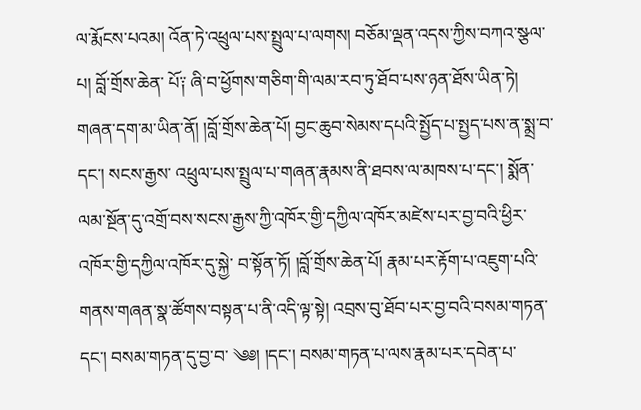ལ་རྨོངས་པའམ། འོན་ཏེ་འཕྲུལ་པས་སྤྲུལ་པ་ལགས། བཅོམ་ལྡན་འདས་ཀྱིས་བཀའ་སྩལ་པ། བློ་གྲོས་ཆེན་ པོ༑ ཞི་བ་ཕྱོགས་གཅིག་གི་ལམ་རབ་ཏུ་ཐོབ་པས་ཉན་ཐོས་ཡིན་ཏེ། གཞན་དག་མ་ཡིན་ནོ། །བློ་གྲོས་ཆེན་པོ། བྱང་ཆུབ་སེམས་དཔའི་སྤྱོད་པ་སྤྱད་པས་ན་སྨྲ་བ་དང་། སངས་རྒྱས་ འཕྲུལ་པས་སྤྲུལ་པ་གཞན་རྣམས་ནི་ཐབས་ལ་མཁས་པ་དང་། སྨོན་ལམ་སྔོན་དུ་འགྲོ་བས་སངས་རྒྱས་ཀྱི་འཁོར་གྱི་དཀྱིལ་འཁོར་མཛེས་པར་བྱ་བའི་ཕྱིར་འཁོར་གྱི་དཀྱིལ་འཁོར་དུ་སྐྱེ་ བ་སྟོན་ཏོ། །བློ་གྲོས་ཆེན་པོ། རྣམ་པར་རྟོག་པ་འཇུག་པའི་གནས་གཞན་སྣ་ཚོགས་བསྟན་པ་ནི་འདི་ལྟ་སྟེ། འབྲས་བུ་ཐོབ་པར་བྱ་བའི་བསམ་གཏན་དང་། བསམ་གཏན་དུ་བྱ་བ་ ༄༅། །དང་། བསམ་གཏན་པ་ལས་རྣམ་པར་དབེན་པ་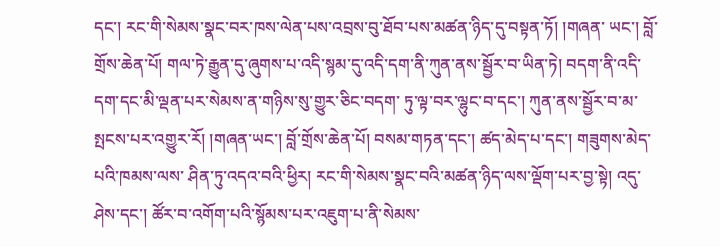དང་། རང་གི་སེམས་སྣང་བར་ཁས་ལེན་པས་འབྲས་བུ་ཐོབ་པས་མཚན་ཉིད་དུ་བསྟན་ཏོ། །གཞན་ ཡང་། བློ་གྲོས་ཆེན་པོ། གལ་ཏེ་རྒྱུན་དུ་ཞུགས་པ་འདི་སྙམ་དུ་འདི་དག་ནི་ཀུན་ནས་སྦྱོར་བ་ཡིན་ཏེ། བདག་ནི་འདི་དག་དང་མི་ལྡན་པར་སེམས་ན་གཉིས་སུ་གྱུར་ཅིང་བདག་ ཏུ་ལྟ་བར་ལྷུང་བ་དང་། ཀུན་ནས་སྦྱོར་བ་མ་སྤངས་པར་འགྱུར་རོ། །གཞན་ཡང་། བློ་གྲོས་ཆེན་པོ། བསམ་གཏན་དང་། ཚད་མེད་པ་དང་། གཟུགས་མེད་པའི་ཁམས་ལས་ ཤིན་ཏུ་འདའ་བའི་ཕྱིར། རང་གི་སེམས་སྣང་བའི་མཚན་ཉིད་ལས་ལྡོག་པར་བྱ་སྟེ། འདུ་ཤེས་དང་། ཚོར་བ་འགོག་པའི་སྙོམས་པར་འཇུག་པ་ནི་སེམས་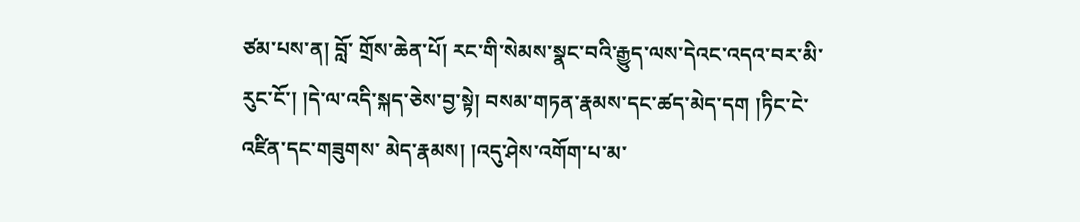ཙམ་པས་ན། བློ་ གྲོས་ཆེན་པོ། རང་གི་སེམས་སྣང་བའི་རྒྱུད་ལས་དེའང་འདའ་བར་མི་རུང་ངོ་། །དེ་ལ་འདི་སྐད་ཅེས་བྱ་སྟེ། བསམ་གཏན་རྣམས་དང་ཚད་མེད་དག །ཏིང་ངེ་འཛིན་དང་གཟུགས་ མེད་རྣམས། །འདུ་ཤེས་འགོག་པ་མ་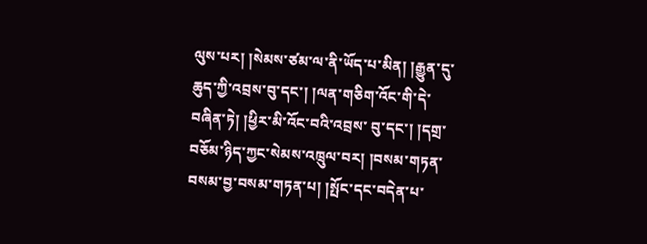ལུས་པར། །སེམས་ཙམ་ལ་ནི་ཡོད་པ་མིན། །རྒྱུན་དུ་ཆུད་ཀྱི་འབྲས་བུ་དང་། །ལན་གཅིག་འོང་གི་དེ་བཞིན་ཏེ། །ཕྱིར་མི་འོང་བའི་འབྲས་ བུ་དང་། །དགྲ་བཅོམ་ཉིད་ཀྱང་སེམས་འཁྲུལ་བར། །བསམ་གཏན་བསམ་བྱ་བསམ་གཏན་པ། །སྤོང་དང་བདེན་པ་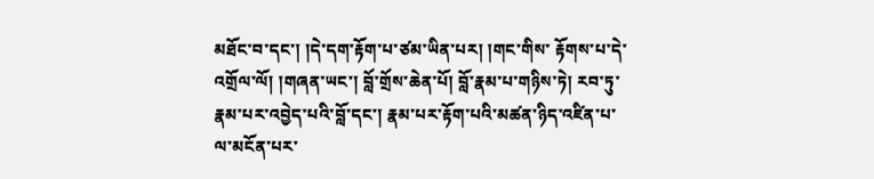མཐོང་བ་དང་། །དེ་དག་རྟོག་པ་ཙམ་ཡིན་པར། །གང་གིས་ རྟོགས་པ་དེ་འགྲོལ་ལོ། །གཞན་ཡང་། བློ་གྲོས་ཆེན་པོ། བློ་རྣམ་པ་གཉིས་ཏེ། རབ་ཏུ་རྣམ་པར་འབྱེད་པའི་བློ་དང་། རྣམ་པར་རྟོག་པའི་མཚན་ཉིད་འཛིན་པ་ལ་མངོན་པར་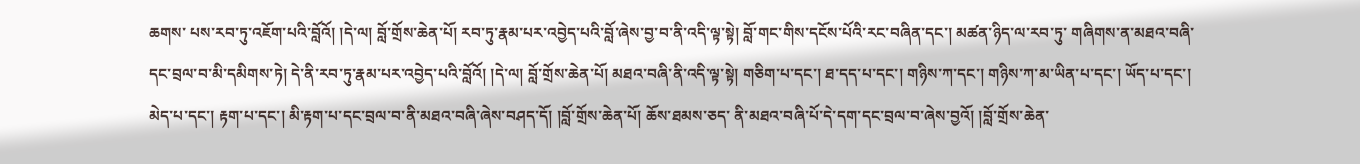ཆགས་ པས་རབ་ཏུ་འཇོག་པའི་བློའོ། །དེ་ལ། བློ་གྲོས་ཆེན་པོ། རབ་ཏུ་རྣམ་པར་འབྱེད་པའི་བློ་ཞེས་བྱ་བ་ནི་འདི་ལྟ་སྟེ། བློ་གང་གིས་དངོས་པོའི་རང་བཞིན་དང་། མཚན་ཉིད་ལ་རབ་ཏུ་ གཞིགས་ན་མཐའ་བཞི་དང་བྲལ་བ་མི་དམིགས་ཏེ། དེ་ནི་རབ་ཏུ་རྣམ་པར་འབྱེད་པའི་བློའོ། །དེ་ལ། བློ་གྲོས་ཆེན་པོ། མཐའ་བཞི་ནི་འདི་ལྟ་སྟེ། གཅིག་པ་དང་། ཐ་དད་པ་དང་། གཉིས་ཀ་དང་། གཉིས་ཀ་མ་ཡིན་པ་དང་། ཡོད་པ་དང་། མེད་པ་དང་། རྟག་པ་དང་། མི་རྟག་པ་དང་བྲལ་བ་ནི་མཐའ་བཞི་ཞེས་བཤད་དོ། །བློ་གྲོས་ཆེན་པོ། ཆོས་ཐམས་ཅད་ ནི་མཐའ་བཞི་པོ་དེ་དག་དང་བྲལ་བ་ཞེས་བྱའོ། །བློ་གྲོས་ཆེན་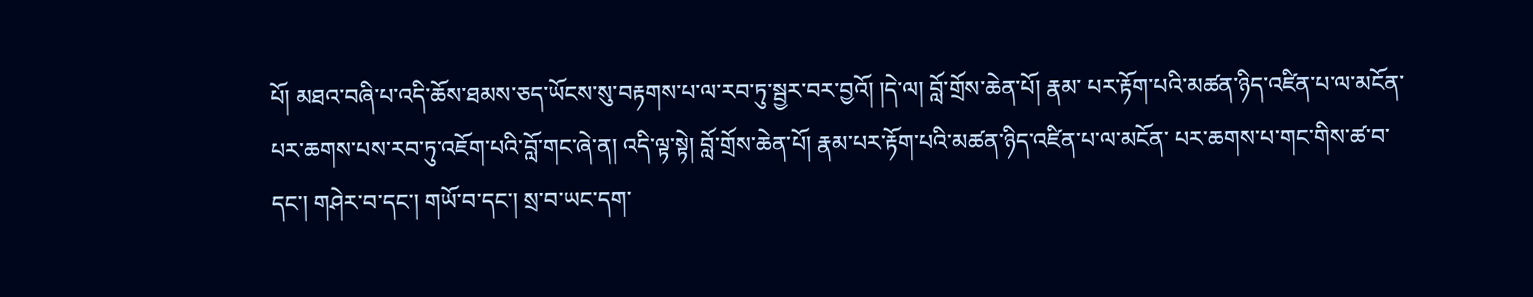པོ། མཐའ་བཞི་པ་འདི་ཆོས་ཐམས་ཅད་ཡོངས་སུ་བརྟགས་པ་ལ་རབ་ཏུ་སྦྱར་བར་བྱའོ། །དེ་ལ། བློ་གྲོས་ཆེན་པོ། རྣམ་ པར་རྟོག་པའི་མཚན་ཉིད་འཛིན་པ་ལ་མངོན་པར་ཆགས་པས་རབ་ཏུ་འཇོག་པའི་བློ་གང་ཞེ་ན། འདི་ལྟ་སྟེ། བློ་གྲོས་ཆེན་པོ། རྣམ་པར་རྟོག་པའི་མཚན་ཉིད་འཛིན་པ་ལ་མངོན་ པར་ཆགས་པ་གང་གིས་ཚ་བ་དང་། གཤེར་བ་དང་། གཡོ་བ་དང་། སྲ་བ་ཡང་དག་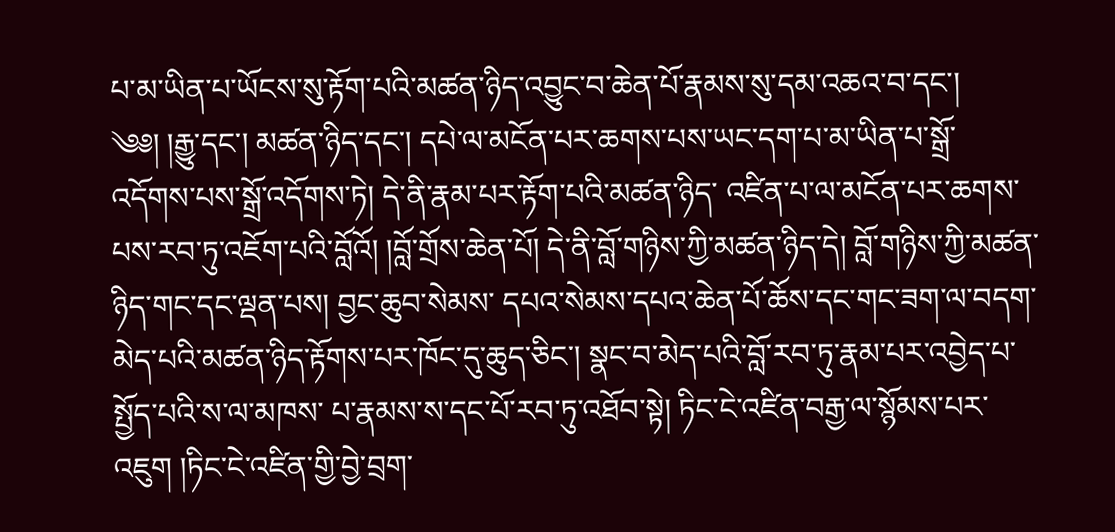པ་མ་ཡིན་པ་ཡོངས་སུ་རྟོག་པའི་མཚན་ཉིད་འབྱུང་བ་ཆེན་པོ་རྣམས་སུ་དམ་འཆའ་བ་དང་། ༄༅། །རྒྱུ་དང་། མཚན་ཉིད་དང་། དཔེ་ལ་མངོན་པར་ཆགས་པས་ཡང་དག་པ་མ་ཡིན་པ་སྒྲོ་འདོགས་པས་སྒྲོ་འདོགས་ཏེ། དེ་ནི་རྣམ་པར་རྟོག་པའི་མཚན་ཉིད་ འཛིན་པ་ལ་མངོན་པར་ཆགས་པས་རབ་ཏུ་འཇོག་པའི་བློའོ། །བློ་གྲོས་ཆེན་པོ། དེ་ནི་བློ་གཉིས་ཀྱི་མཚན་ཉིད་དེ། བློ་གཉིས་ཀྱི་མཚན་ཉིད་གང་དང་ལྡན་པས། བྱང་ཆུབ་སེམས་ དཔའ་སེམས་དཔའ་ཆེན་པོ་ཆོས་དང་གང་ཟག་ལ་བདག་མེད་པའི་མཚན་ཉིད་རྟོགས་པར་ཁོང་དུ་ཆུད་ཅིང་། སྣང་བ་མེད་པའི་བློ་རབ་ཏུ་རྣམ་པར་འབྱེད་པ་སྤྱོད་པའི་ས་ལ་མཁས་ པ་རྣམས་ས་དང་པོ་རབ་ཏུ་འཐོབ་སྟེ། ཏིང་ངེ་འཛིན་བརྒྱ་ལ་སྙོམས་པར་འཇུག །ཏིང་ངེ་འཛིན་གྱི་བྱེ་བྲག་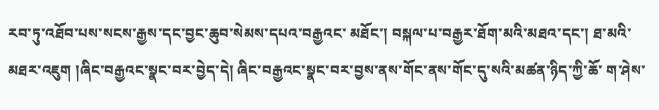རབ་ཏུ་འཐོབ་པས་སངས་རྒྱས་དང་བྱང་ཆུབ་སེམས་དཔའ་བརྒྱའང་ མཐོང་། བསྐལ་པ་བརྒྱར་ཐོག་མའི་མཐའ་དང་། ཐ་མའི་མཐར་འཇུག །ཞིང་བརྒྱའང་སྣང་བར་བྱེད་དེ། ཞིང་བརྒྱའང་སྣང་བར་བྱས་ནས་གོང་ནས་གོང་དུ་སའི་མཚན་ཉིད་ཀྱི་ཆོ་ ག་ཤེས་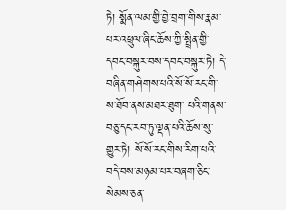ཏེ། སྨོན་ལམ་གྱི་བྱེ་བྲག་གིས་རྣམ་པར་འཕྲུལ་ཞིང་ཆོས་ཀྱི་སྤྲིན་གྱི་དབང་བསྐུར་བས་དབང་བསྐུར་ཏེ། དེ་བཞིན་གཤེགས་པའི་སོ་སོ་རང་གི་ས་ཐོབ་ནས་མཐར་ཐུག་ པའི་གནས་བཅུ་དང་རབ་ཏུ་ལྡན་པའི་ཆོས་སུ་གྱུར་ཏེ། སོ་སོ་རང་གིས་རིག་པའི་བདེ་བས་མཉམ་པར་བཞག་ཅིང་སེམས་ཅན་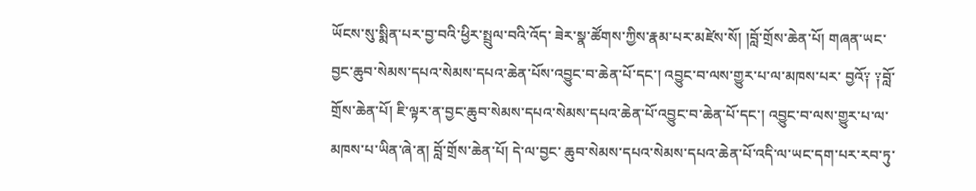ཡོངས་སུ་སྨིན་པར་བྱ་བའི་ཕྱིར་སྤྲུལ་བའི་འོད་ ཟེར་སྣ་ཚོགས་ཀྱིས་རྣམ་པར་མཛེས་སོ། །བློ་གྲོས་ཆེན་པོ། གཞན་ཡང་བྱང་ཆུབ་སེམས་དཔའ་སེམས་དཔའ་ཆེན་པོས་འབྱུང་བ་ཆེན་པོ་དང་། འབྱུང་བ་ལས་གྱུར་པ་ལ་མཁས་པར་ བྱའོ༑ ༑བློ་གྲོས་ཆེན་པོ། ཇི་ལྟར་ན་བྱང་ཆུབ་སེམས་དཔའ་སེམས་དཔའ་ཆེན་པོ་འབྱུང་བ་ཆེན་པོ་དང་། འབྱུང་བ་ལས་གྱུར་པ་ལ་མཁས་པ་ཡིན་ཞེ་ན། བློ་གྲོས་ཆེན་པོ། དེ་ལ་བྱང་ ཆུབ་སེམས་དཔའ་སེམས་དཔའ་ཆེན་པོ་འདི་ལ་ཡང་དག་པར་རབ་ཏུ་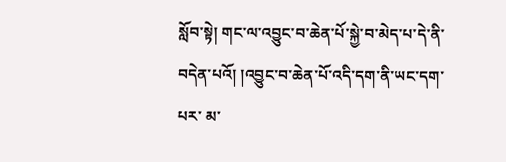སློབ་སྟེ། གང་ལ་འབྱུང་བ་ཆེན་པོ་སྐྱེ་བ་མེད་པ་དེ་ནི་བདེན་པའོ། །འབྱུང་བ་ཆེན་པོ་འདི་དག་ནི་ཡང་དག་པར་ མ་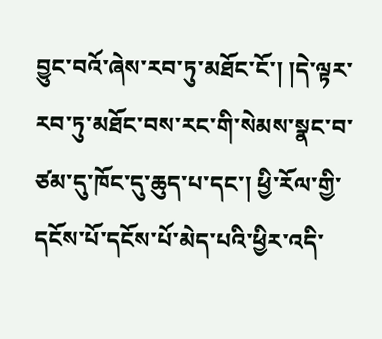བྱུང་བའོ་ཞེས་རབ་ཏུ་མཐོང་ངོ་། །དེ་ལྟར་རབ་ཏུ་མཐོང་བས་རང་གི་སེམས་སྣང་བ་ཙམ་དུ་ཁོང་དུ་ཆུད་པ་དང་། ཕྱི་རོལ་གྱི་དངོས་པོ་དངོས་པོ་མེད་པའི་ཕྱིར་འདི་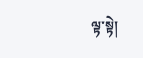ལྟ་སྟེ།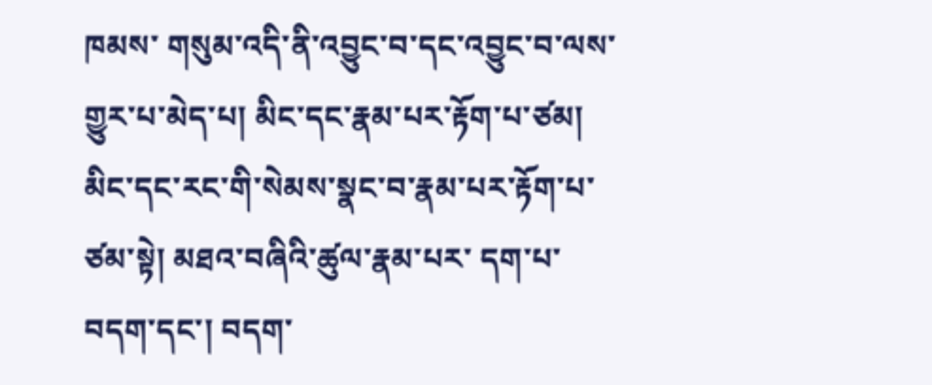ཁམས་ གསུམ་འདི་ནི་འབྱུང་བ་དང་འབྱུང་བ་ལས་གྱུར་པ་མེད་པ། མིང་དང་རྣམ་པར་རྟོག་པ་ཙམ། མིང་དང་རང་གི་སེམས་སྣང་བ་རྣམ་པར་རྟོག་པ་ཙམ་སྟེ། མཐའ་བཞིའི་ཚུལ་རྣམ་པར་ དག་པ་བདག་དང་། བདག་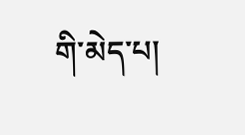གི་མེད་པ།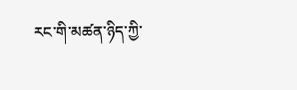རང་གི་མཚན་ཉིད་ཀྱི་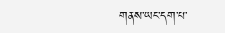གནས་ཡང་དག་པ་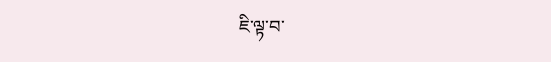ཇི་ལྟ་བ་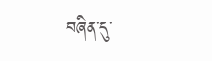བཞིན་དུ་